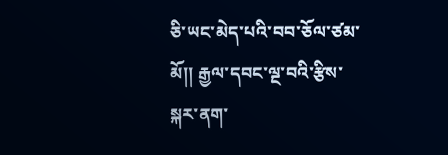ཅི་ཡང་མེད་པའི་བབ་ཅོལ་ཙམ་མོ།། རྒྱལ་དབང་ལྔ་བའི་རྩིས་སྐར་ནག་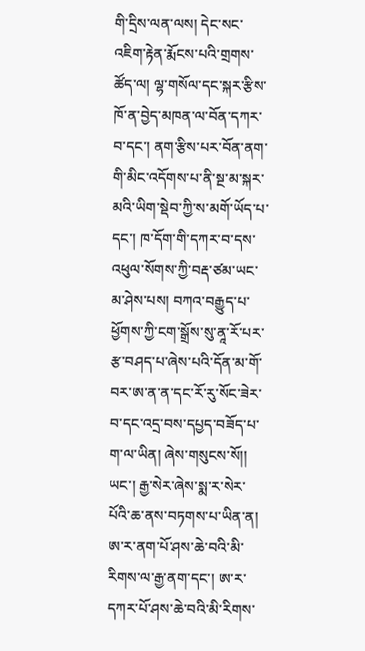གི་དྲིས་ལན་ལས། དེང་སང་འཇིག་རྟེན་རྨོངས་པའི་གྲགས་ཚོད་ལ། ལྷ་གསོལ་དང་སྐར་རྩིས་ཁོ་ན་བྱེད་མཁན་ལ་བོན་དཀར་བ་དང་། ནག་རྩིས་པར་བོན་ནག་གི་མིང་འདོགས་པ་ནི་སྔ་མ་སྐར་མའི་ཡིག་སྡེབ་ཀྱི་ས་མགོ་ཡོད་པ་དང་། ཁ་དོག་གི་དཀར་བ་དས་འཕུལ་སོགས་ཀྱི་བརྡ་ཙམ་ཡང་མ་ཤེས་པས། བཀའ་བརྒྱུད་པ་ཕྱོགས་ཀྱི་ངག་སྒྲོས་སུ་ནཱ་རོ་པར་རྩ་བཤད་པ་ཞེས་པའི་དོན་མ་གོ་བར་ཨ་ན་ན་དང་རོ་རུ་སོང་ཟེར་བ་དང་འདྲ་བས་དཔྱད་བཟོད་པ་ག་ལ་ཡིན། ཞེས་གསུངས་སོ།། ཡང་། རྒྱ་སེར་ཞེས་སྨ་ར་སེར་པོའི་ཆ་ནས་བཏགས་པ་ཡིན་ན། ཨ་ར་ནག་པོ་ཤས་ཆེ་བའི་མི་རིགས་ལ་རྒྱ་ནག་དང་། ཨ་ར་དཀར་པོ་ཤས་ཆེ་བའི་མི་རིགས་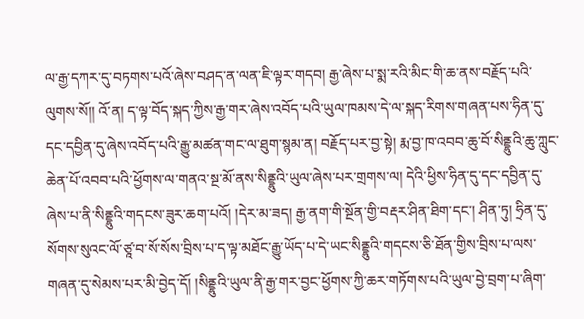ལ་རྒྱ་དཀར་དུ་བཏགས་པའོ་ཞེས་བཤད་ན་ལན་ཇི་ལྟར་གདབ། རྒྱ་ཞེས་པ་སྨ་རའི་མིང་གི་ཆ་ནས་བརྗོད་པའི་ལུགས་སོ།། འོ་ན། ད་ལྟ་བོད་སྐད་ཀྱིས་རྒྱ་གར་ཞེས་འབོད་པའི་ཡུལ་ཁམས་དེ་ལ་སྐད་རིགས་གཞན་པས་ཧིན་དུ་དང་དབྱིན་དུ་ཞེས་འབོད་པའི་རྒྱུ་མཚན་གང་ལ་ཐུག་སྙམ་ན། བརྗོད་པར་བྱ་སྟེ། རྨ་བྱ་ཁ་འབབ་ཆུ་བོ་སིནྡྷུའི་ཆུ་ཀླུང་ཆེན་པོ་འབབ་པའི་ཕྱོགས་ལ་གནའ་སྔ་མོ་ནས་སིནྡྷུའི་ཡུལ་ཞེས་པར་གྲགས་ལ། དེའི་ཕྱིས་ཧིན་དུ་དང་དབྱིན་དུ་ཞེས་པ་ནི་སིནྡྷུའི་གདངས་ཟུར་ཆག་པའོ། །དེར་མ་ཟད། རྒྱ་ནག་གི་སྔོན་གྱི་བརྡར་ཤིན་ཐིག་དང་། ཤིན་ཏུ། ཧྲིན་དུ་སོགས་སུའང་ལོ་ཙཱ་བ་སོ་སོས་བྲིས་པ་ད་ལྟ་མཐོང་རྒྱུ་ཡོད་པ་དེ་ཡང་སིནྡྷུའི་གདངས་ཅི་ཐོན་གྱིས་བྲིས་པ་ལས་གཞན་དུ་སེམས་པར་མི་བྱེད་དོ། །སིནྡྷུའི་ཡུལ་ནི་རྒྱ་གར་བྱང་ཕྱོགས་ཀྱི་ཆར་གཏོགས་པའི་ཡུལ་བྱེ་བྲག་པ་ཞིག་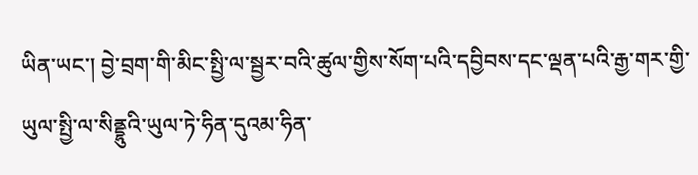ཡིན་ཡང་། བྱེ་བྲག་གི་མིང་སྤྱི་ལ་སྦྱར་བའི་ཚུལ་གྱིས་སོག་པའི་དབྱིབས་དང་ལྡན་པའི་རྒྱ་གར་གྱི་ཡུལ་སྤྱི་ལ་སིནྡྷུའི་ཡུལ་ཏེ་ཧིན་དུའམ་ཧིན་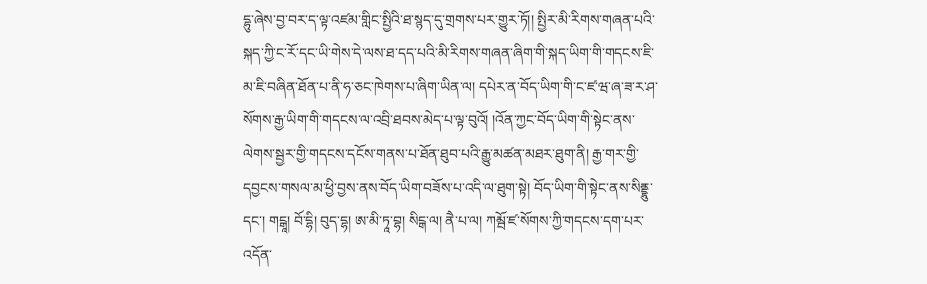དྷུ་ཞེས་བྱ་བར་ད་ལྟ་འཛམ་གླིང་སྤྱིའི་ཐ་སྙད་དུ་གྲགས་པར་གྱུར་ཏོ།། སྤྱིར་མི་རིགས་གཞན་པའི་སྐད་ཀྱི་ང་རོ་དང་ཡི་གེས་དེ་ལས་ཐ་དད་པའི་མི་རིགས་གཞན་ཞིག་གི་སྐད་ཡིག་གི་གདངས་ཇི་མ་ཇི་བཞིན་ཐོན་པ་ནི་ཧ་ཅང་ཁེགས་པ་ཞིག་ཡིན་ལ། དཔེར་ན་བོད་ཡིག་གི་ང་ཛ་ཝ་ཞ་ཟ་ར་ཤ་སོགས་རྒྱ་ཡིག་གི་གདངས་ལ་འབྲི་ཐབས་མེད་པ་ལྟ་བུའོ། །འོན་ཀྱང་བོད་ཡིག་གི་སྟེང་ནས་ལེགས་སྦྱར་གྱི་གདངས་དངོས་གནས་པ་ཐོན་ཐུབ་པའི་རྒྱུ་མཚན་མཐར་ཐུག་ནི། རྒྱ་གར་གྱི་དབྱངས་གསལ་མ་ཕྱི་བྱས་ནས་བོད་ཡིག་བཟོས་པ་འདི་ལ་ཐུག་སྟེ། བོད་ཡིག་གི་སྟེང་ནས་སིནྡྷུ་དང་། གངྒཱ། བོ་དྷི། བུད་དྷ། ཨ་མི་ཏཱ་བྷ། སིངྒ་ལ། ནཻ་པ་ལ། ཀམྦོ་ཛ་སོགས་ཀྱི་གདངས་དག་པར་འདོན་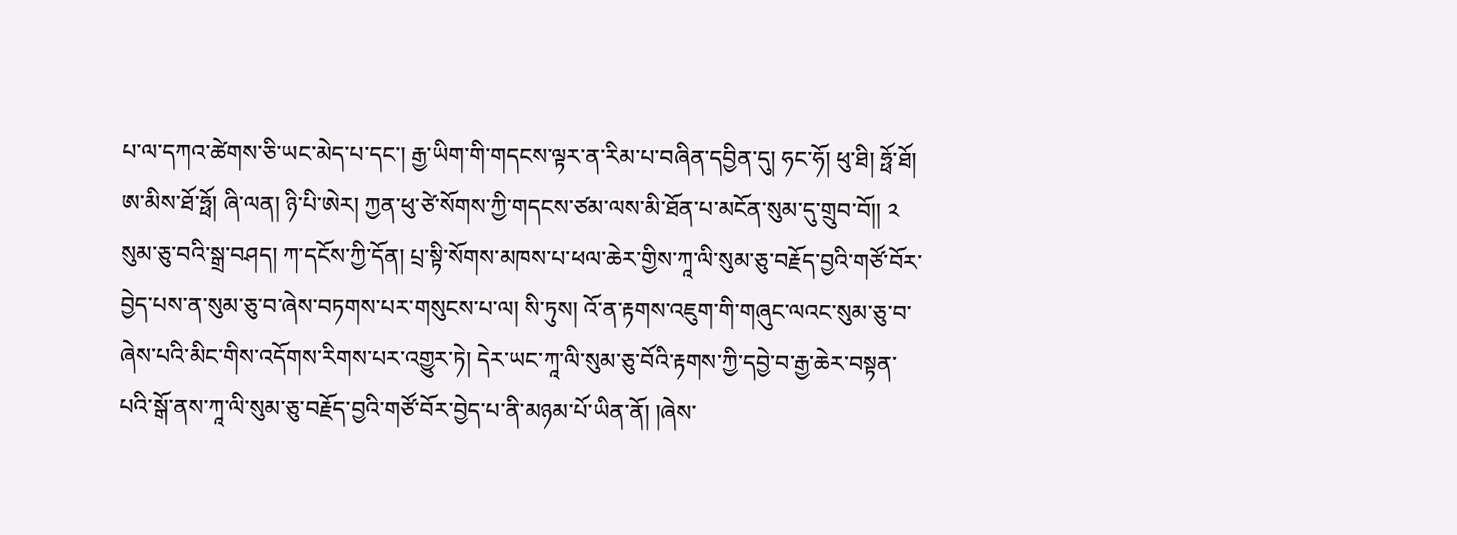པ་ལ་དཀའ་ཚེགས་ཅི་ཡང་མེད་པ་དང་། རྒྱ་ཡིག་གི་གདངས་ལྟར་ན་རིམ་པ་བཞིན་དབྱིན་དུ། ཧང་ཧོ། ཕུ་ཐི། ཧྥོ་ཐོ། ཨ་མིས་ཐོ་ཧྥོ། ཞི་ལན། ཉི་པི་ཨེར། ཀྱན་ཕུ་ཙེ་སོགས་ཀྱི་གདངས་ཙམ་ལས་མི་ཐོན་པ་མངོན་སུམ་དུ་གྲུབ་བོ།། ༢ སུམ་ཅུ་བའི་སྒྲ་བཤད། ཀ་དངོས་ཀྱི་དོན། པྲ་སྟི་སོགས་མཁས་པ་ཕལ་ཆེར་གྱིས་ཀཱ་ལི་སུམ་ཅུ་བརྗོད་བྱའི་གཙོ་བོར་བྱེད་པས་ན་སུམ་ཅུ་བ་ཞེས་བཏགས་པར་གསུངས་པ་ལ། སི་ཏུས། འོ་ན་རྟགས་འཇུག་གི་གཞུང་ལའང་སུམ་ཅུ་བ་ཞེས་པའི་མིང་གིས་འདོགས་རིགས་པར་འགྱུར་ཏེ། དེར་ཡང་ཀཱ་ལི་སུམ་ཅུ་བོའི་རྟགས་ཀྱི་དབྱེ་བ་རྒྱ་ཆེར་བསྟན་པའི་སྒོ་ནས་ཀཱ་ལི་སུམ་ཅུ་བརྗོད་བྱའི་གཙོ་བོར་བྱེད་པ་ནི་མཉམ་པོ་ཡིན་ནོ། །ཞེས་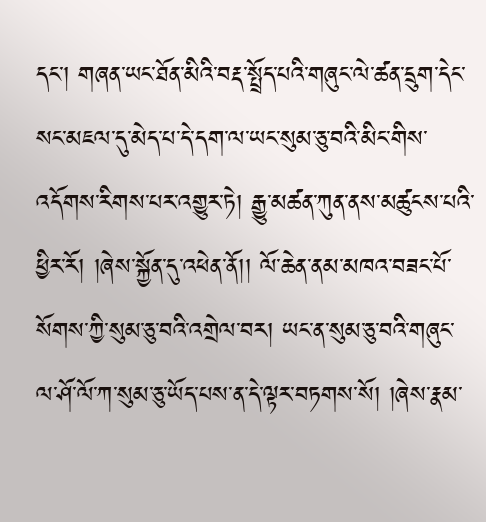དང་། གཞན་ཡང་ཐོན་མིའི་བརྡ་སྤྲོད་པའི་གཞུང་ལེ་ཚན་དྲུག་དེང་སང་མཇལ་དུ་མེད་པ་དེ་དག་ལ་ཡང་སུམ་ཅུ་བའི་མིང་གིས་འདོགས་རིགས་པར་འགྱུར་ཏེ། རྒྱུ་མཚན་ཀུན་ནས་མཚུངས་པའི་ཕྱིར་རོ། །ཞེས་སྐྱོན་དུ་འཕེན་ནོ།། ལོ་ཆེན་ནམ་མཁའ་བཟང་པོ་སོགས་ཀྱི་སུམ་ཅུ་བའི་འགྲེལ་བར། ཡང་ན་སུམ་ཅུ་བའི་གཞུང་ལ་ཤོ་ལོ་ཀ་སུམ་ཅུ་ཡོད་པས་ན་དེ་ལྟར་བཏགས་སོ། །ཞེས་རྣམ་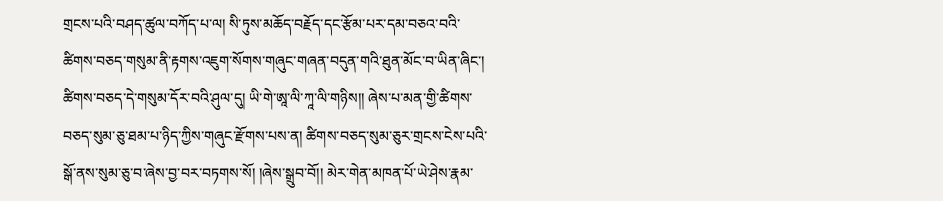གྲངས་པའི་བཤད་ཚུལ་བཀོད་པ་ལ། སི་ཏུས་མཆོད་བརྗོད་དང་རྩོམ་པར་དམ་བཅའ་བའི་ཚིགས་བཅད་གསུམ་ནི་རྟགས་འཇུག་སོགས་གཞུང་གཞན་བདུན་གའི་ཐུན་མོང་བ་ཡིན་ཞིང་། ཚིགས་བཅད་དེ་གསུམ་དོར་བའི་ཤུལ་དུ། ཡི་གེ་ཨཱ་ལི་ཀཱ་ལི་གཉིས།། ཞེས་པ་མན་གྱི་ཚིགས་བཅད་སུམ་ཅུ་ཐམ་པ་ཉིད་ཀྱིས་གཞུང་རྫོགས་པས་ན། ཚིགས་བཅད་སུམ་ཅུར་གྲངས་ངེས་པའི་སྒོ་ནས་སུམ་ཅུ་བ་ཞེས་བྱ་བར་བཏགས་སོ། །ཞེས་སྒྲུབ་བོ།། མེར་གེན་མཁན་པོ་ཡེ་ཤེས་རྣམ་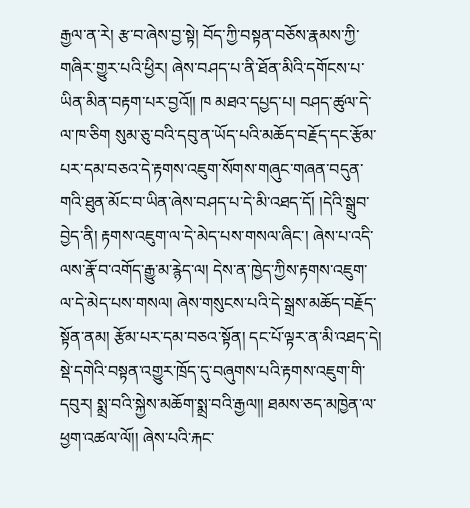རྒྱལ་ན་རེ། རྩ་བ་ཞེས་བྱ་སྟེ། བོད་ཀྱི་བསྟན་བཅོས་རྣམས་ཀྱི་གཞིར་གྱུར་པའི་ཕྱིར། ཞེས་བཤད་པ་ནི་ཐོན་མིའི་དགོངས་པ་ཡིན་མིན་བརྟག་པར་བྱའོ།། ཁ མཐའ་དཔྱད་པ། བཤད་ཚུལ་དེ་ལ་ཁ་ཅིག སུམ་ཅུ་བའི་དབུ་ན་ཡོད་པའི་མཆོད་བརྗོད་དང་རྩོམ་པར་དམ་བཅའ་དེ་རྟགས་འཇུག་སོགས་གཞུང་གཞན་བདུན་གའི་ཐུན་མོང་བ་ཡིན་ཞེས་བཤད་པ་དེ་མི་འཐད་དོ། །དེའི་སྒྲུབ་བྱེད་ནི། རྟགས་འཇུག་ལ་དེ་མེད་པས་གསལ་ཞིང་། ཞེས་པ་འདི་ལས་རྣོ་བ་འགོད་རྒྱུ་མ་རྙེད་ལ། དེས་ན་ཁྱེད་ཀྱིས་རྟགས་འཇུག་ལ་དེ་མེད་པས་གསལ། ཞེས་གསུངས་པའི་དེ་སྒྲས་མཆོད་བརྗོད་སྟོན་ནམ། རྩོམ་པར་དམ་བཅའ་སྟོན། དང་པོ་ལྟར་ན་མི་འཐད་དེ། སྡེ་དགེའི་བསྟན་འགྱུར་ཁྲོད་དུ་བཞུགས་པའི་རྟགས་འཇུག་གི་དབུར། སྨྲ་བའི་སྐྱེས་མཆོག་སྨྲ་བའི་རྒྱལ།། ཐམས་ཅད་མཁྱེན་ལ་ཕྱག་འཚལ་ལོ།། ཞེས་པའི་རྐང་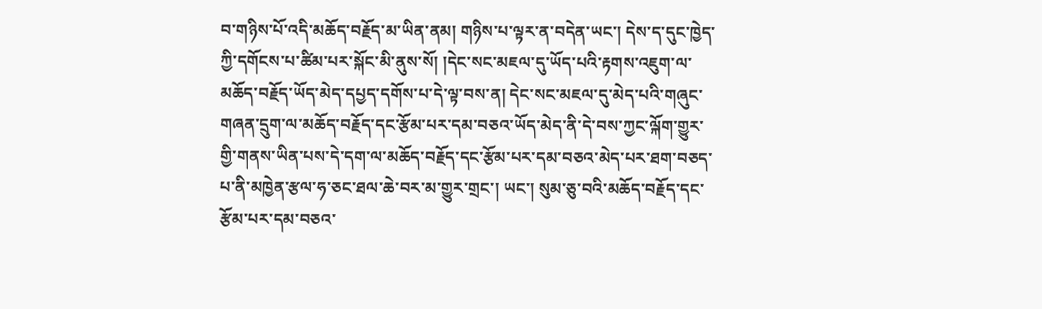བ་གཉིས་པོ་འདི་མཆོད་བརྗོད་མ་ཡིན་ནམ། གཉིས་པ་ལྟར་ན་བདེན་ཡང་། དེས་ད་དུང་ཁྱེད་ཀྱི་དགོངས་པ་ཚིམ་པར་སྐོང་མི་ནུས་སོ། །དེང་སང་མཇལ་དུ་ཡོད་པའི་རྟགས་འཇུག་ལ་མཆོད་བརྗོད་ཡོད་མེད་དཔྱད་དགོས་པ་དེ་ལྟ་བས་ན། དེང་སང་མཇལ་དུ་མེད་པའི་གཞུང་གཞན་དྲུག་ལ་མཆོད་བརྗོད་དང་རྩོམ་པར་དམ་བཅའ་ཡོད་མེད་ནི་དེ་བས་ཀྱང་ལྐོག་གྱུར་གྱི་གནས་ཡིན་པས་དེ་དག་ལ་མཆོད་བརྗོད་དང་རྩོམ་པར་དམ་བཅའ་མེད་པར་ཐག་བཅད་པ་ནི་མཁྱེན་རྩལ་ཧ་ཅང་ཐལ་ཆེ་བར་མ་གྱུར་གྲང་། ཡང་། སུམ་ཅུ་བའི་མཆོད་བརྗོད་དང་རྩོམ་པར་དམ་བཅའ་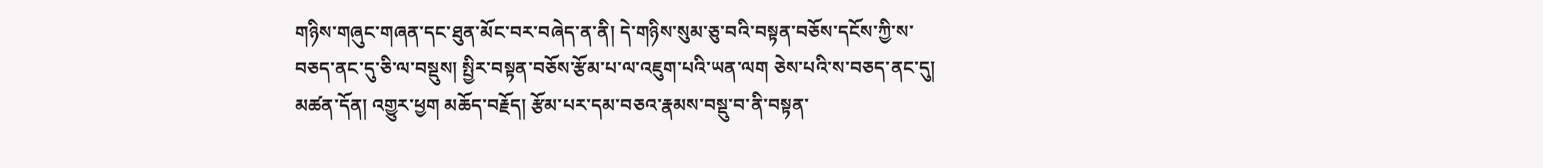གཉིས་གཞུང་གཞན་དང་ཐུན་མོང་བར་བཞེད་ན་ནི། དེ་གཉིས་སུམ་ཅུ་བའི་བསྟན་བཅོས་དངོས་ཀྱི་ས་བཅད་ནང་དུ་ཅི་ལ་བསྡུས། སྤྱིར་བསྟན་བཅོས་རྩོམ་པ་ལ་འཇུག་པའི་ཡན་ལག ཅེས་པའི་ས་བཅད་ནང་དུ། མཚན་དོན། འགྱུར་ཕྱག མཆོད་བརྗོད། རྩོམ་པར་དམ་བཅའ་རྣམས་བསྡུ་བ་ནི་བསྟན་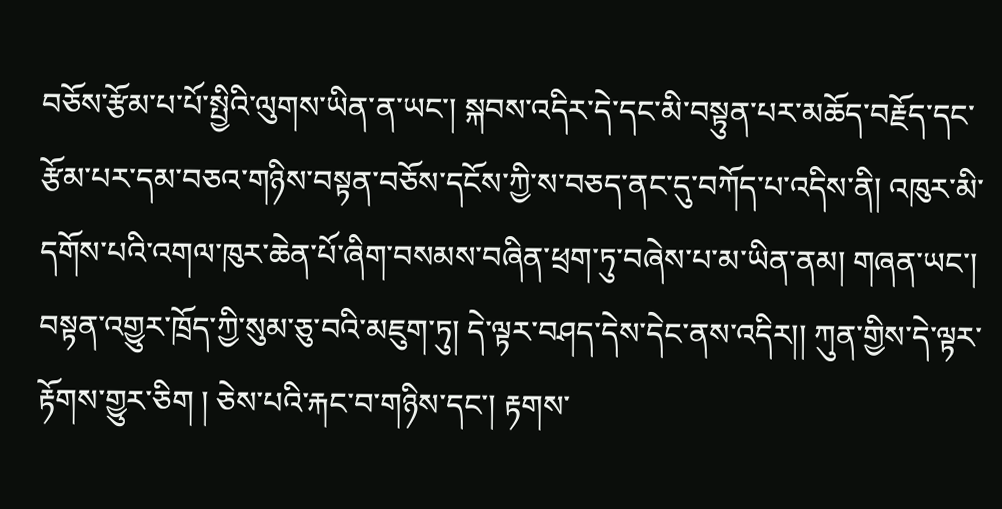བཅོས་རྩོམ་པ་པོ་སྤྱིའི་ལུགས་ཡིན་ན་ཡང་། སྐབས་འདིར་དེ་དང་མི་བསྟུན་པར་མཆོད་བརྗོད་དང་རྩོམ་པར་དམ་བཅའ་གཉིས་བསྟན་བཅོས་དངོས་ཀྱི་ས་བཅད་ནང་དུ་བཀོད་པ་འདིས་ནི། འཁུར་མི་དགོས་པའི་འགལ་ཁུར་ཆེན་པོ་ཞིག་བསམས་བཞིན་ཕྲག་ཏུ་བཞེས་པ་མ་ཡིན་ནམ། གཞན་ཡང་། བསྟན་འགྱུར་ཁྲོད་ཀྱི་སུམ་ཅུ་བའི་མཇུག་ཏུ། དེ་ལྟར་བཤད་དེས་དེང་ནས་འདིར།། ཀུན་གྱིས་དེ་ལྟར་རྟོགས་གྱུར་ཅིག ། ཅེས་པའི་རྐང་བ་གཉིས་དང་། རྟགས་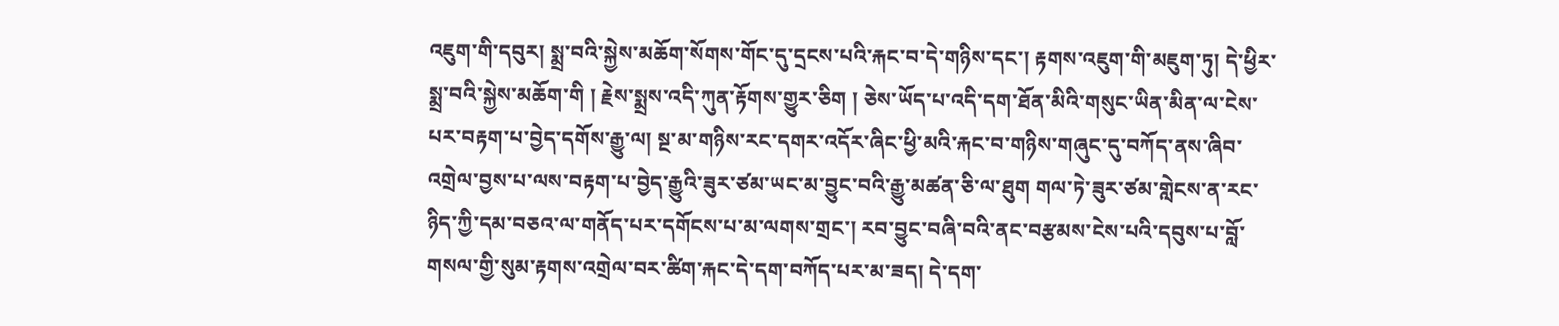འཇུག་གི་དབུར། སྨྲ་བའི་སྐྱེས་མཆོག་སོགས་གོང་དུ་དྲངས་པའི་རྐང་བ་དེ་གཉིས་དང་། རྟགས་འཇུག་གི་མཇུག་ཏུ། དེ་ཕྱིར་སྨྲ་བའི་སྐྱེས་མཆོག་གི ། རྗེས་སྨྲས་འདི་ཀུན་རྟོགས་གྱུར་ཅིག ། ཅེས་ཡོད་པ་འདི་དག་ཐོན་མིའི་གསུང་ཡིན་མིན་ལ་ངེས་པར་བརྟག་པ་བྱེད་དགོས་རྒྱུ་ལ། སྔ་མ་གཉིས་རང་དགར་འདོར་ཞིང་ཕྱི་མའི་རྐང་བ་གཉིས་གཞུང་དུ་བཀོད་ནས་ཞིབ་འགྲེལ་བྱས་པ་ལས་བརྟག་པ་བྱེད་རྒྱུའི་ཟུར་ཙམ་ཡང་མ་བྱུང་བའི་རྒྱུ་མཚན་ཅི་ལ་ཐུག གལ་ཏེ་ཟུར་ཙམ་གླེངས་ན་རང་ཉིད་ཀྱི་དམ་བཅའ་ལ་གནོད་པར་དགོངས་པ་མ་ལགས་གྲང་། རབ་བྱུང་བཞི་བའི་ནང་བརྩམས་ངེས་པའི་དབུས་པ་བློ་གསལ་གྱི་སུམ་རྟགས་འགྲེལ་བར་ཚིག་རྐང་དེ་དག་བཀོད་པར་མ་ཟད། དེ་དག་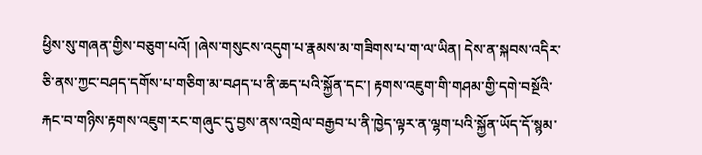ཕྱིས་སུ་གཞན་གྱིས་བཅུག་པའོ། །ཞེས་གསུངས་འདུག་པ་རྣམས་མ་གཟིགས་པ་ག་ལ་ཡིན། དེས་ན་སྐབས་འདིར་ཅི་ནས་ཀྱང་བཤད་དགོས་པ་གཅིག་མ་བཤད་པ་ནི་ཆད་པའི་སྐྱོན་དང་། རྟགས་འཇུག་གི་གཤམ་གྱི་དགེ་བསྔོའི་རྐང་བ་གཉིས་རྟགས་འཇུག་རང་གཞུང་དུ་བྱས་ནས་འགྲེལ་བརྒྱབ་པ་ནི་ཁྱེད་ལྟར་ན་ལྷག་པའི་སྐྱོན་ཡོད་དོ་སྙམ་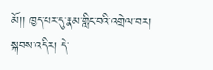མོ།། ཁྱད་པར་དུ་རྣམ་གླིང་བའི་འགྲེལ་བར། སྐབས་འདིར། དེ་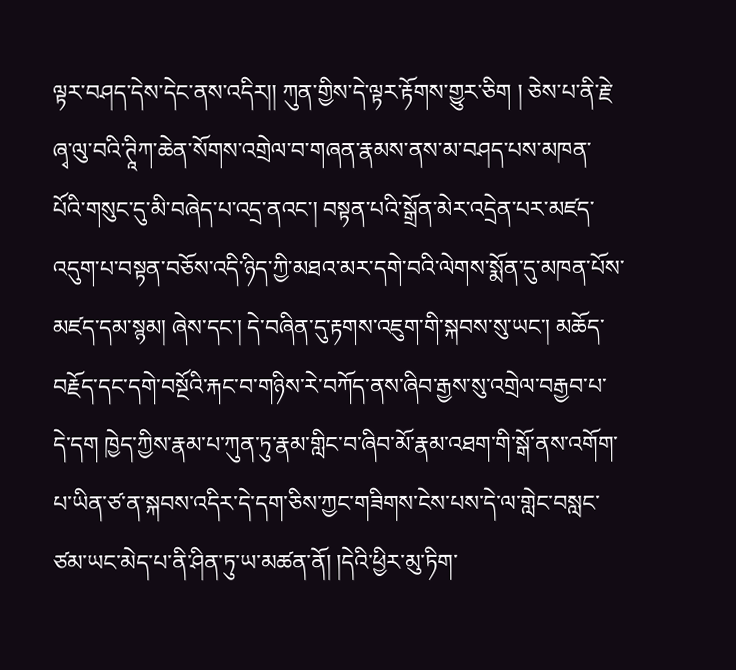ལྟར་བཤད་དེས་དེང་ནས་འདིར།། ཀུན་གྱིས་དེ་ལྟར་རྟོགས་གྱུར་ཅིག ། ཅེས་པ་ནི་རྗེ་ཞྭ་ལུ་བའི་ཊཱིཀ་ཆེན་སོགས་འགྲེལ་བ་གཞན་རྣམས་ནས་མ་བཤད་པས་མཁན་པོའི་གསུང་དུ་མི་བཞེད་པ་འདྲ་ནའང་། བསྟན་པའི་སྒྲོན་མེར་འདྲེན་པར་མཛད་འདུག་པ་བསྟན་བཅོས་འདི་ཉིད་ཀྱི་མཐའ་མར་དགེ་བའི་ལེགས་སྨོན་དུ་མཁན་པོས་མཛད་དམ་སྙམ། ཞེས་དང་། དེ་བཞིན་དུ་རྟགས་འཇུག་གི་སྐབས་སུ་ཡང་། མཆོད་བརྗོད་དང་དགེ་བསྔོའི་རྐང་བ་གཉིས་རེ་བཀོད་ནས་ཞིབ་རྒྱས་སུ་འགྲེལ་བརྒྱབ་པ་དེ་དག ཁྱེད་ཀྱིས་རྣམ་པ་ཀུན་ཏུ་རྣམ་གླིང་བ་ཞིབ་མོ་རྣམ་འཐག་གི་སྒོ་ནས་འགོག་པ་ཡིན་ཙ་ན་སྐབས་འདིར་དེ་དག་ཅིས་ཀྱང་གཟིགས་ངེས་པས་དེ་ལ་གླེང་བསླང་ཙམ་ཡང་མེད་པ་ནི་ཤིན་ཏུ་ཡ་མཚན་ནོ། །དེའི་ཕྱིར་མུ་ཏིག་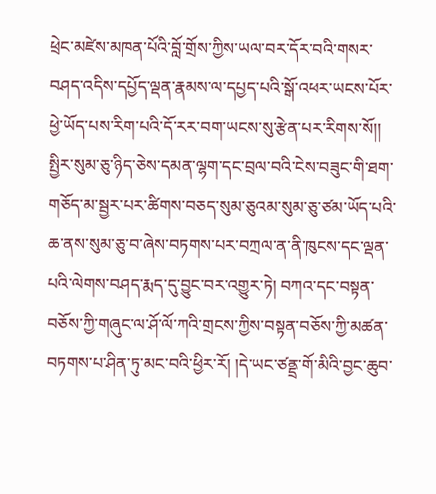ཕྲེང་མཛེས་མཁན་པོའི་བློ་གྲོས་ཀྱིས་ཡལ་བར་དོར་བའི་གསར་བཤད་འདིས་དཔྱོད་ལྡན་རྣམས་ལ་དཔྱད་པའི་སྒོ་འཕར་ཡངས་པོར་ཕྱེ་ཡོད་པས་རིག་པའི་དོ་རར་བག་ཡངས་སུ་རྩེན་པར་རིགས་སོ།། སྤྱིར་སུམ་ཅུ་ཉིད་ཅེས་དམན་ལྷག་དང་བྲལ་བའི་ངེས་བཟུང་གི་ཐག་གཅོད་མ་སྦྱར་པར་ཚིགས་བཅད་སུམ་ཅུའམ་སུམ་ཅུ་ཙམ་ཡོད་པའི་ཆ་ནས་སུམ་ཅུ་བ་ཞེས་བཏགས་པར་བཀྲལ་ན་ནི་ཁུངས་དང་ལྡན་པའི་ལེགས་བཤད་རྨད་དུ་བྱུང་བར་འགྱུར་ཏེ། བཀའ་དང་བསྟན་བཅོས་ཀྱི་གཞུང་ལ་ཤོ་ལོ་ཀའི་གྲངས་ཀྱིས་བསྟན་བཅོས་ཀྱི་མཚན་བཏགས་པ་ཤིན་ཏུ་མང་བའི་ཕྱིར་རོ། །དེ་ཡང་ཙནྡྲ་གོ་མིའི་བྱང་ཆུབ་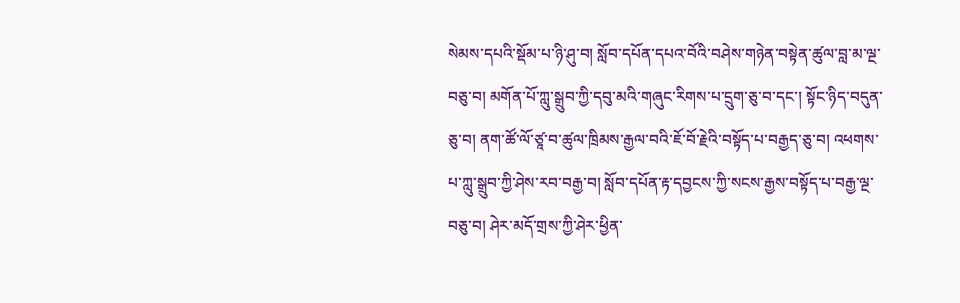སེམས་དཔའི་སྡོམ་པ་ཉི་ཤུ་བ། སློབ་དཔོན་དཔའ་བོའི་བཤེས་གཉེན་བསྟེན་ཚུལ་བླ་མ་ལྔ་བཅུ་བ། མགོན་པོ་ཀླུ་སྒྲུབ་ཀྱི་དབུ་མའི་གཞུང་རིགས་པ་དྲུག་ཅུ་བ་དང་། སྟོང་ཉིད་བདུན་ཅུ་བ། ནག་ཚོ་ལོ་ཙཱ་བ་ཚུལ་ཁྲིམས་རྒྱལ་བའི་ཇོ་བོ་རྗེའི་བསྟོད་པ་བརྒྱད་ཅུ་བ། འཕགས་པ་ཀླུ་སྒྲུབ་ཀྱི་ཤེས་རབ་བརྒྱ་བ། སློབ་དཔོན་རྟ་དབྱངས་ཀྱི་སངས་རྒྱས་བསྟོད་པ་བརྒྱ་ལྔ་བཅུ་བ། ཤེར་མདོ་གྲས་ཀྱི་ཤེར་ཕྱིན་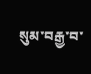སུམ་བརྒྱ་བ་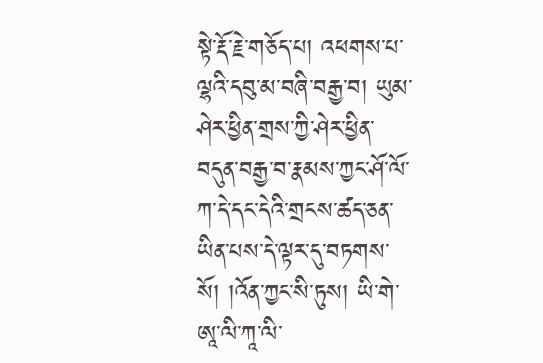སྟེ་རྡོ་རྗེ་གཅོད་པ། འཕགས་པ་ལྷའི་དབུ་མ་བཞི་བརྒྱ་བ། ཡུམ་ཤེར་ཕྱིན་གྲས་ཀྱི་ཤེར་ཕྱིན་བདུན་བརྒྱ་བ་རྣམས་ཀྱང་ཤོ་ལོ་ཀ་དེ་དང་དེའི་གྲངས་ཚད་ཅན་ཡིན་པས་དེ་ལྟར་དུ་བཏགས་སོ། །འོན་ཀྱང་སི་ཏུས། ཡི་གེ་ཨཱ་ལི་ཀཱ་ལི་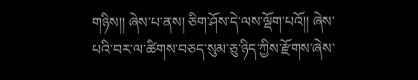གཉིས།། ཞེས་པ་ནས། ཅིག་ཤོས་དེ་ལས་ལྡོག་པའོ།། ཞེས་པའི་བར་ལ་ཚིགས་བཅད་སུམ་ཅུ་ཉིད་ཀྱིས་རྫོགས་ཞེས་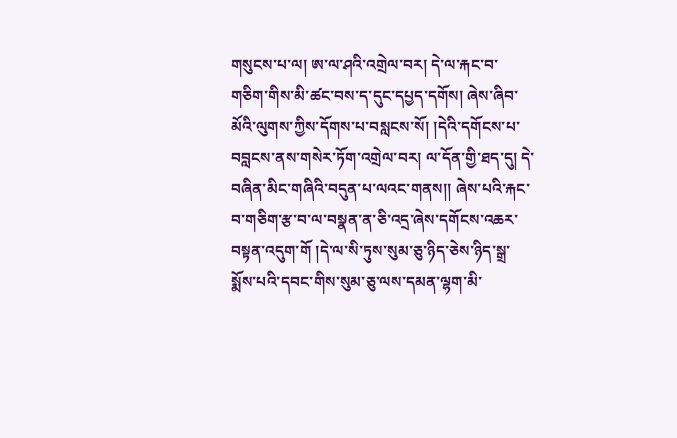གསུངས་པ་ལ། ཨ་ལ་ཤའི་འགྲེལ་བར། དེ་ལ་རྐང་བ་གཅིག་གིས་མི་ཚང་བས་ད་དུང་དཔྱད་དགོས། ཞེས་ཞིབ་མོའི་ལུགས་ཀྱིས་དོགས་པ་བསླངས་སོ། །དེའི་དགོངས་པ་བབླངས་ནས་གསེར་ཏོག་འགྲེལ་བར། ལ་དོན་གྱི་ཐད་དུ། དེ་བཞིན་མིང་གཞིའི་བདུན་པ་ལའང་གནས།། ཞེས་པའི་རྐང་བ་གཅིག་རྩ་བ་ལ་བསྣན་ན་ཅི་འདྲ་ཞེས་དགོངས་འཆར་བསྟན་འདུག་གོ །དེ་ལ་སི་ཏུས་སུམ་ཅུ་ཉིད་ཅེས་ཉིད་སྒྲ་སྨོས་པའི་དབང་གིས་སུམ་ཅུ་ལས་དམན་ལྷག་མི་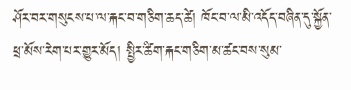ཤོར་བར་གསུངས་པ་ལ་རྐང་བ་གཅིག་ཆད་ཚེ། ཁོང་བ་ལ་མི་འདོད་བཞིན་དུ་སྐྱོན་ཕྲ་མོས་རེག་པར་གྱུར་མོད། སྤྱིར་ཚིག་རྐང་གཅིག་མ་ཚང་བས་སུམ་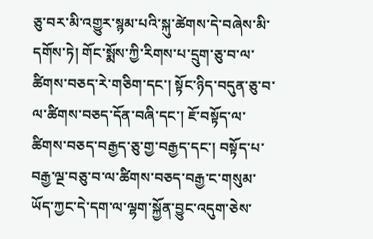ཅུ་བར་མི་འགྱུར་སྙམ་པའི་སྐུ་ཚེགས་དེ་བཞེས་མི་དགོས་ཏེ། གོང་སྨོས་ཀྱི་རིགས་པ་དྲུག་ཅུ་བ་ལ་ཚིགས་བཅད་རེ་གཅིག་དང་། སྟོང་ཉིད་བདུན་ཅུ་བ་ལ་ཚིགས་བཅད་དོན་བཞི་དང་། ཇོ་བསྟོད་ལ་ཚིགས་བཅད་བརྒྱད་ཅུ་གྱ་བརྒྱད་དང་། བསྟོད་པ་བརྒྱ་ལྔ་བཅུ་བ་ལ་ཚིགས་བཅད་བརྒྱ་ང་གསུམ་ཡོད་ཀྱང་དེ་དག་ལ་ལྷག་སྐྱོན་བྱུང་འདུག་ཅེས་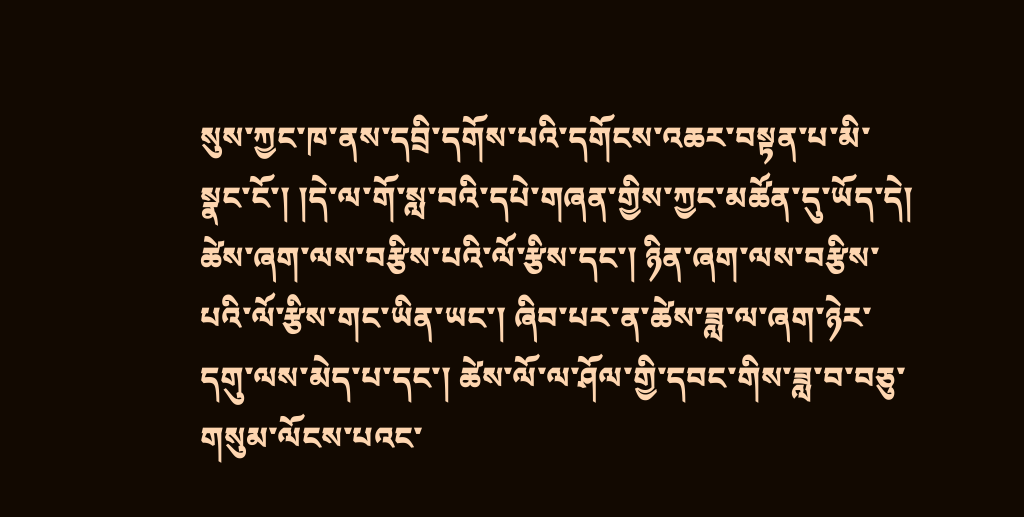སུས་ཀྱང་ཁ་ནས་དབྲི་དགོས་པའི་དགོངས་འཆར་བསྟན་པ་མི་སྣང་ངོ་། །དེ་ལ་གོ་སླ་བའི་དཔེ་གཞན་གྱིས་ཀྱང་མཚོན་དུ་ཡོད་དེ། ཚེས་ཞག་ལས་བརྩིས་པའི་ལོ་རྩིས་དང་། ཉིན་ཞག་ལས་བརྩིས་པའི་ལོ་རྩིས་གང་ཡིན་ཡང་། ཞིབ་པར་ན་ཚེས་ཟླ་ལ་ཞག་ཉེར་དགུ་ལས་མེད་པ་དང་། ཚེས་ལོ་ལ་ཤོལ་གྱི་དབང་གིས་ཟླ་བ་བཅུ་གསུམ་ལོངས་པའང་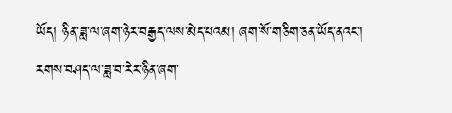ཡོད། ཉིན་ཟླ་ལ་ཞག་ཉེར་བརྒྱད་ལས་མེད་པའམ། ཞག་སོ་གཅིག་ཅན་ཡོད་ནའང་། རགས་བཤད་ལ་ཟླ་བ་རེར་ཉིན་ཞག་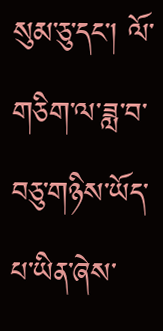སུམ་ཅུ་དང་། ལོ་གཅིག་ལ་ཟླ་བ་བཅུ་གཉིས་ཡོད་པ་ཡིན་ཞེས་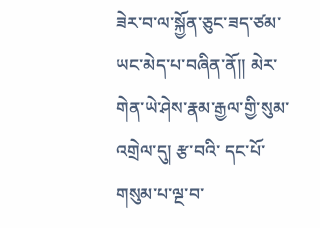ཟེར་བ་ལ་སྐྱོན་ཅུང་ཟད་ཙམ་ཡང་མེད་པ་བཞིན་ནོ།། མེར་གེན་ཡེ་ཤེས་རྣམ་རྒྱལ་གྱི་སུམ་འགྲེལ་དུ། རྩ་བའི་ དང་པོ་གསུམ་པ་ལྔ་བ་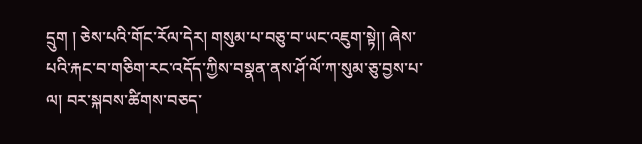དྲུག ། ཅེས་པའི་གོང་རོལ་དེར། གསུམ་པ་བཅུ་བ་ཡང་འཇུག་སྟེ།། ཞེས་པའི་རྐང་བ་གཅིག་རང་འདོད་ཀྱིས་བསྣན་ནས་ཤོ་ལོ་ཀ་སུམ་ཅུ་བྱས་པ་ལ། བར་སྐབས་ཚིགས་བཅད་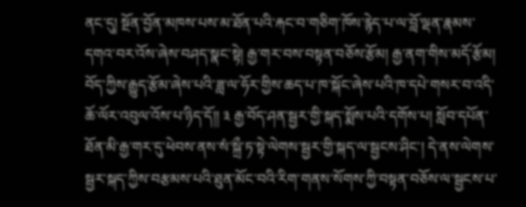ནང་དུ། སྔོན་བྱོན་མཁས་པས་མ་ཐོན་པའི་རྐང་བ་གཅིག་ཁོས་རྙེད་པ་ལ་བློ་ལྡན་རྣམས་དགའ་བར་འོས་ཞེས་བཤད་སྣང་སྟེ། རྒྱ་གར་བས་བསྟན་བཅོས་རྩོམ། རྒྱ་ནག་གིས་མདོ་རྩོམ། བོད་ཀྱིས་རྒྱུད་རྩོམ་ཞེས་པའི་ཟླ་ལ་ཧོར་གྱིས་ཆད་པ་ཁ་སྐོང་ཞེས་པའི་ཁ་དཔེ་གསར་བ་འདི་ཆོ་ལོར་འབུལ་འོས་པ་ཉིད་དོ།། ༣ རྒྱ་བོད་ཤན་སྦྱར་གྱི་སྐད་སྨོས་པའི་དགོས་པ། སློབ་དཔོན་ཐོན་མི་རྒྱ་གར་དུ་ཕེབས་ནས་སཾ་སྐྲྀ་ཏ་སྟེ་ལེགས་སྦྱར་གྱི་སྐད་ལ་སྦྱངས་ཤིང་། དེ་ནས་ལེགས་སྦྱར་སྐད་ཀྱིས་བརྩམས་པའི་ཐུན་མོང་བའི་རིག་གནས་སོགས་ཀྱི་བསྟན་བཅོས་ལ་སྦྱངས་པ་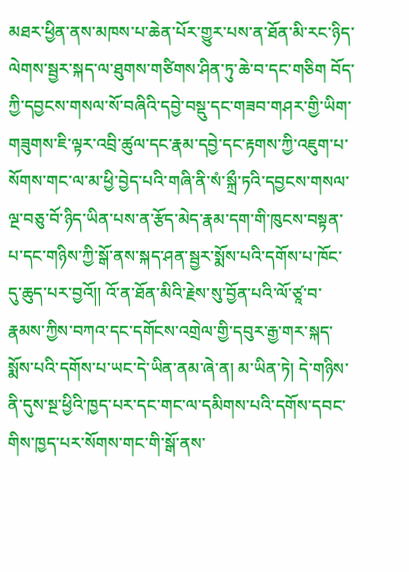མཐར་ཕྱིན་ནས་མཁས་པ་ཆེན་པོར་གྱུར་པས་ན་ཐོན་མི་རང་ཉིད་ལེགས་སྦྱར་སྐད་ལ་ཐུགས་གཙིགས་ཤིན་ཏུ་ཆེ་བ་དང་གཅིག བོད་ཀྱི་དབྱངས་གསལ་སོ་བཞིའི་དབྱེ་བསྡུ་དང་གཟབ་གཤར་གྱི་ཡིག་གཟུགས་ཇི་ལྟར་འབྲི་ཚུལ་དང་རྣམ་དབྱེ་དང་རྟགས་ཀྱི་འཇུག་པ་སོགས་གང་ལ་མ་ཕྱི་བྱེད་པའི་གཞི་ནི་སཾ་སྐྲྀ་ཏའི་དབྱངས་གསལ་ལྔ་བཅུ་བོ་ཉིད་ཡིན་པས་ན་རྩོད་མེད་རྣམ་དག་གི་ཁུངས་བསྟན་པ་དང་གཉིས་ཀྱི་སྒོ་ནས་སྐད་ཤན་སྦྱར་སྨོས་པའི་དགོས་པ་ཁོང་དུ་ཆུད་པར་བྱའོ།། འོ་ན་ཐོན་མིའི་རྗེས་སུ་བྱོན་པའི་ལོ་ཙཱ་བ་རྣམས་ཀྱིས་བཀའ་དང་དགོངས་འགྲེལ་གྱི་དབུར་རྒྱ་གར་སྐད་སྨོས་པའི་དགོས་པ་ཡང་དེ་ཡིན་ནམ་ཞེ་ན། མ་ཡིན་ཏེ། དེ་གཉིས་ནི་དུས་སྔ་ཕྱིའི་ཁྱད་པར་དང་གང་ལ་དམིགས་པའི་དགོས་དབང་གིས་ཁྱད་པར་སོགས་གང་གི་སྒོ་ནས་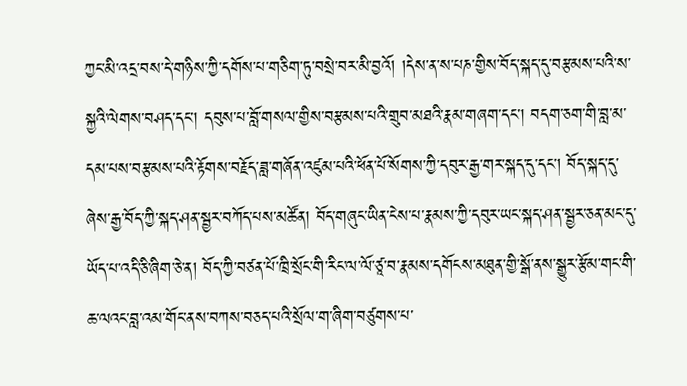ཀྱང་མི་འདྲ་བས་དེ་གཉིས་ཀྱི་དགོས་པ་གཅིག་ཏུ་བསྲེ་བར་མི་བྱའོ། །དེས་ན་ས་པཎ་གྱིས་བོད་སྐད་དུ་བརྩམས་པའི་ས་སྐྱའི་ལེགས་བཤད་དང་། དབུས་པ་བློ་གསལ་གྱིས་བརྩམས་པའི་གྲུབ་མཐའི་རྣམ་གཞག་དང་། བདག་ཅག་གི་བླ་མ་དམ་པས་བརྩམས་པའི་རྟོགས་བརྗོད་ཟླ་གཞོན་འཛུམ་པའི་ཕོན་པོ་སོགས་ཀྱི་དབུར་རྒྱ་གར་སྐད་དུ་དང་། བོད་སྐད་དུ་ཞེས་རྒྱ་བོད་ཀྱི་སྐད་ཤན་སྦྱར་བཀོད་པས་མཚོན། བོད་གཞུང་ཡིན་ངེས་པ་རྣམས་ཀྱི་དབུར་ཡང་སྐད་ཤན་སྦྱར་ཅན་མང་དུ་ཡོད་པ་འདི་ཅི་ཞིག་ཅེ་ན། བོད་ཀྱི་བཙན་པོ་ཁྲི་སྲོང་གི་རིང་ལ་ལོ་ཙཱ་བ་རྣམས་དགོངས་མཐུན་གྱི་སྒོ་ནས་སྒྱུར་རྩོམ་གང་གི་ཆ་ལའང་བླ་འམ་གོང་ནས་བཀས་བཅད་པའི་སྲོལ་ག་ཞིག་བཙུགས་པ་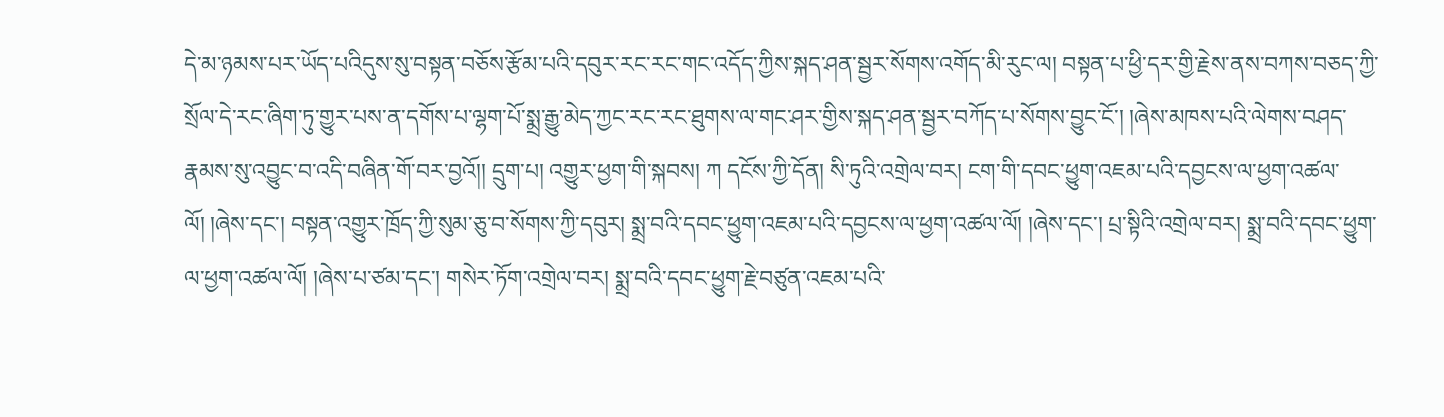དེ་མ་ཉམས་པར་ཡོད་པའིདུས་སུ་བསྟན་བཅོས་རྩོམ་པའི་དབུར་རང་རང་གང་འདོད་ཀྱིས་སྐད་ཤན་སྦྱར་སོགས་འགོད་མི་རུང་ལ། བསྟན་པ་ཕྱི་དར་གྱི་རྗེས་ནས་བཀས་བཅད་ཀྱི་སྲོལ་དེ་རང་ཞིག་ཏུ་གྱུར་པས་ན་དགོས་པ་ལྷག་པོ་སྨྲ་རྒྱུ་མེད་ཀྱང་རང་རང་ཐུགས་ལ་གང་ཤར་གྱིས་སྐད་ཤན་སྦྱར་བཀོད་པ་སོགས་བྱུང་ངོ་། །ཞེས་མཁས་པའི་ལེགས་བཤད་རྣམས་སུ་འབྱུང་བ་འདི་བཞིན་གོ་བར་བྱའོ།། དྲུག་པ། འགྱུར་ཕྱག་གི་སྐབས། ཀ དངོས་ཀྱི་དོན། སི་ཏུའི་འགྲེལ་བར། ངག་གི་དབང་ཕྱུག་འཇམ་པའི་དབྱངས་ལ་ཕྱག་འཚལ་ལོ། །ཞེས་དང་། བསྟན་འགྱུར་ཁྲོད་ཀྱི་སུམ་ཅུ་བ་སོགས་ཀྱི་དབུར། སྨྲ་བའི་དབང་ཕྱུག་འཇམ་པའི་དབྱངས་ལ་ཕྱག་འཚལ་ལོ། །ཞེས་དང་། པྲ་སྟིའི་འགྲེལ་བར། སྨྲ་བའི་དབང་ཕྱུག་ལ་ཕྱག་འཚལ་ལོ། །ཞེས་པ་ཙམ་དང་། གསེར་ཏོག་འགྲེལ་བར། སྨྲ་བའི་དབང་ཕྱུག་རྗེ་བཙུན་འཇམ་པའི་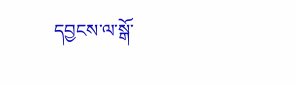དབྱངས་ལ་སྒོ་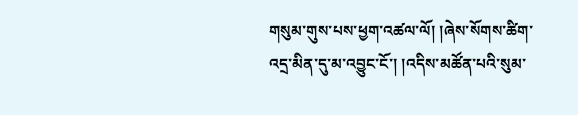གསུམ་གུས་པས་ཕྱག་འཚལ་ལོ། །ཞེས་སོགས་ཚིག་འདྲ་མིན་དུ་མ་འབྱུང་ངོ་། །འདིས་མཚོན་པའི་སུམ་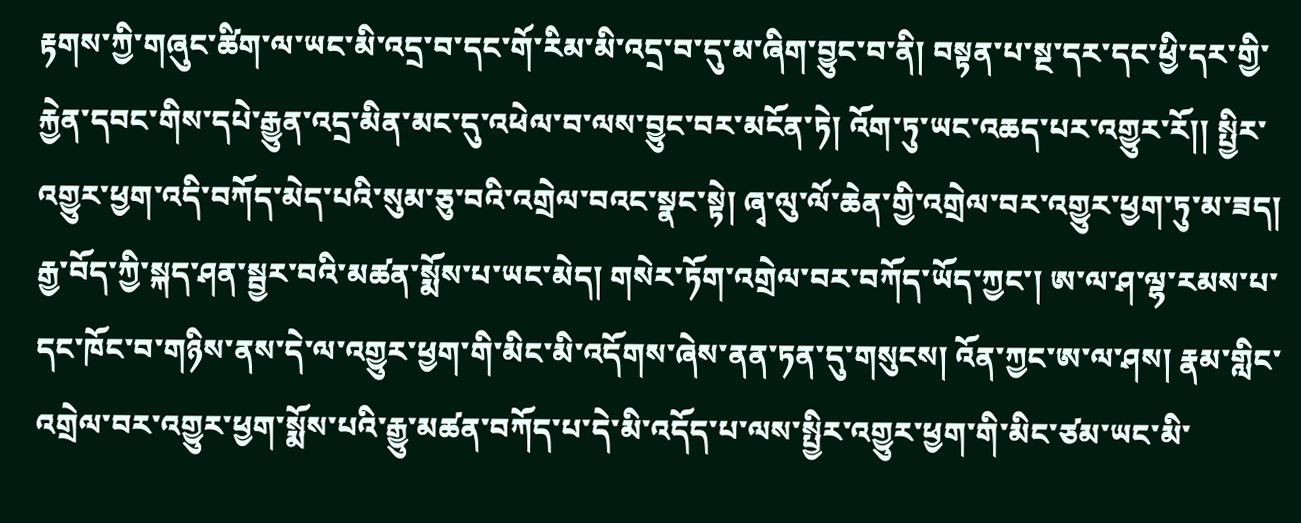རྟགས་ཀྱི་གཞུང་ཚིག་ལ་ཡང་མི་འདྲ་བ་དང་གོ་རིམ་མི་འདྲ་བ་དུ་མ་ཞིག་བྱུང་བ་ནི། བསྟན་པ་སྔ་དར་དང་ཕྱི་དར་གྱི་རྐྱེན་དབང་གིས་དཔེ་རྒྱུན་འདྲ་མིན་མང་དུ་འཕེལ་བ་ལས་བྱུང་བར་མངོན་ཏེ། འོག་ཏུ་ཡང་འཆད་པར་འགྱུར་རོ།། སྤྱིར་འགྱུར་ཕྱག་འདི་བཀོད་མེད་པའི་སུམ་ཅུ་བའི་འགྲེལ་བའང་སྣང་སྟེ། ཞྭ་ལུ་ལོ་ཆེན་གྱི་འགྲེལ་བར་འགྱུར་ཕྱག་ཏུ་མ་ཟད། རྒྱ་བོད་ཀྱི་སྐད་ཤན་སྦྱར་བའི་མཚན་སྨོས་པ་ཡང་མེད། གསེར་ཏོག་འགྲེལ་བར་བཀོད་ཡོད་ཀྱང་། ཨ་ལ་ཤ་ལྷ་རམས་པ་དང་ཁོང་བ་གཉིས་ནས་དེ་ལ་འགྱུར་ཕྱག་གི་མིང་མི་འདོགས་ཞེས་ནན་ཏན་དུ་གསུངས། འོན་ཀྱང་ཨ་ལ་ཤས། རྣམ་གླིང་འགྲེལ་བར་འགྱུར་ཕྱག་སྨོས་པའི་རྒྱུ་མཚན་བཀོད་པ་དེ་མི་འདོད་པ་ལས་སྤྱིར་འགྱུར་ཕྱག་གི་མིང་ཙམ་ཡང་མི་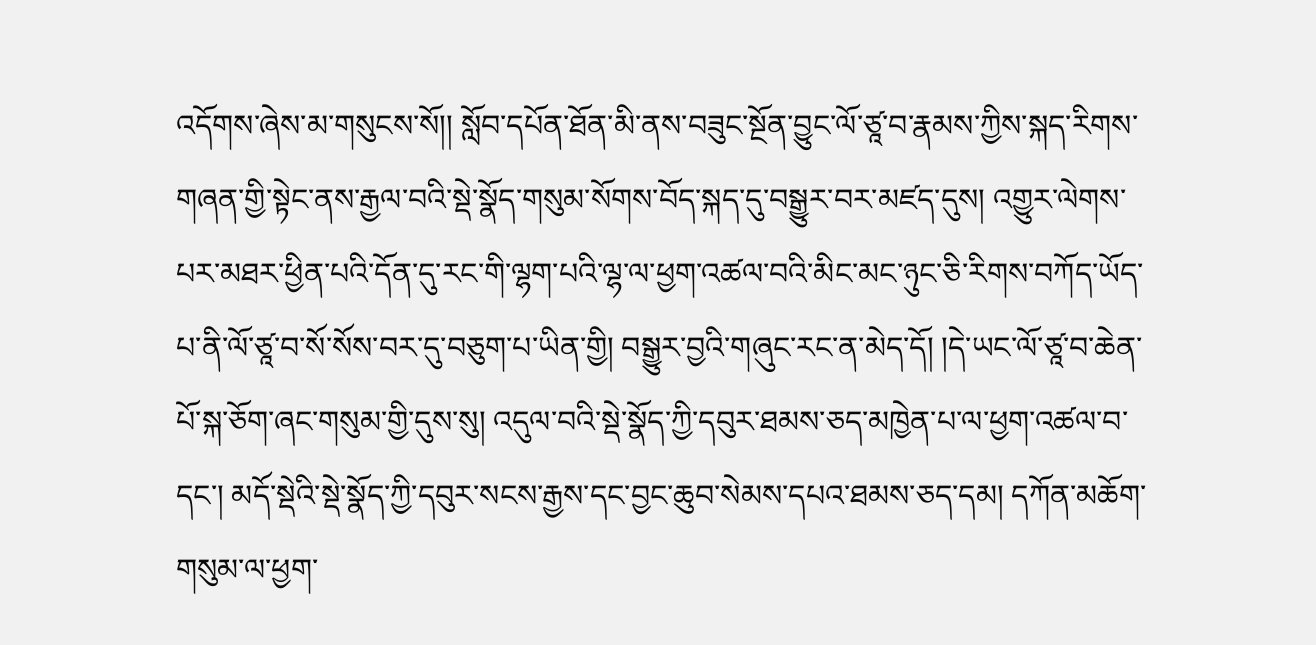འདོགས་ཞེས་མ་གསུངས་སོ།། སློབ་དཔོན་ཐོན་མི་ནས་བཟུང་སྔོན་བྱུང་ལོ་ཙཱ་བ་རྣམས་ཀྱིས་སྐད་རིགས་གཞན་གྱི་སྟེང་ནས་རྒྱལ་བའི་སྡེ་སྣོད་གསུམ་སོགས་བོད་སྐད་དུ་བསྒྱུར་བར་མཛད་དུས། འགྱུར་ལེགས་པར་མཐར་ཕྱིན་པའི་དོན་དུ་རང་གི་ལྷག་པའི་ལྷ་ལ་ཕྱག་འཚལ་བའི་མིང་མང་ཉུང་ཅི་རིགས་བཀོད་ཡོད་པ་ནི་ལོ་ཙཱ་བ་སོ་སོས་བར་དུ་བཅུག་པ་ཡིན་གྱི། བསྒྱུར་བྱའི་གཞུང་རང་ན་མེད་དོ། །དེ་ཡང་ལོ་ཙཱ་བ་ཆེན་པོ་སྐ་ཅོག་ཞང་གསུམ་གྱི་དུས་སུ། འདུལ་བའི་སྡེ་སྣོད་ཀྱི་དབུར་ཐམས་ཅད་མཁྱེན་པ་ལ་ཕྱག་འཚལ་བ་དང་། མདོ་སྡེའི་སྡེ་སྣོད་ཀྱི་དབུར་སངས་རྒྱས་དང་བྱང་ཆུབ་སེམས་དཔའ་ཐམས་ཅད་དམ། དཀོན་མཆོག་གསུམ་ལ་ཕྱག་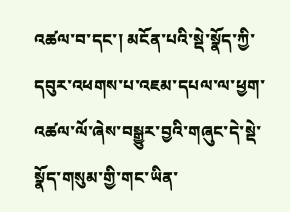འཚལ་བ་དང་། མངོན་པའི་སྡེ་སྣོད་ཀྱི་དབུར་འཕགས་པ་འཇམ་དཔལ་ལ་ཕྱག་འཚལ་ལོ་ཞེས་བསྒྱུར་བྱའི་གཞུང་དེ་སྡེ་སྣོད་གསུམ་གྱི་གང་ཡིན་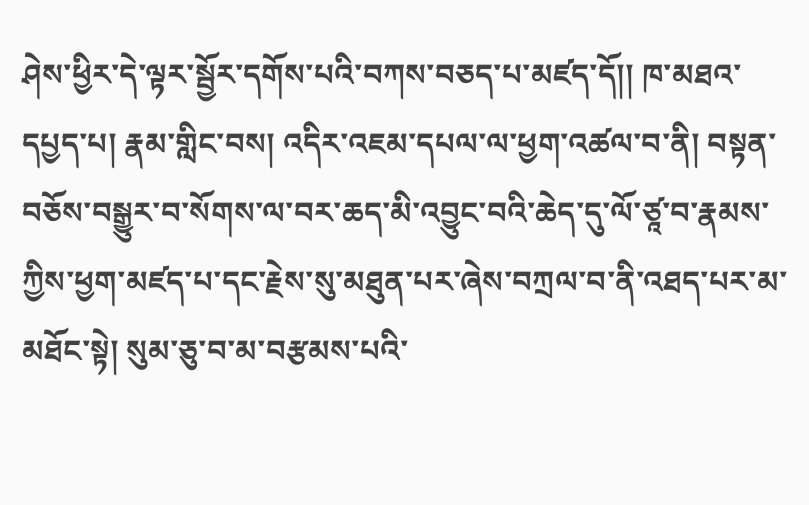ཤེས་ཕྱིར་དེ་ལྟར་སྦྱོར་དགོས་པའི་བཀས་བཅད་པ་མཛད་དོ།། ཁ་མཐའ་དཔྱད་པ། རྣམ་གླིང་བས། འདིར་འཇམ་དཔལ་ལ་ཕྱག་འཚལ་བ་ནི། བསྟན་བཅོས་བསྒྱུར་བ་སོགས་ལ་བར་ཆད་མི་འབྱུང་བའི་ཆེད་དུ་ལོ་ཙཱ་བ་རྣམས་ཀྱིས་ཕྱག་མཛད་པ་དང་རྗེས་སུ་མཐུན་པར་ཞེས་བཀྲལ་བ་ནི་འཐད་པར་མ་མཐོང་སྟེ། སུམ་ཅུ་བ་མ་བརྩམས་པའི་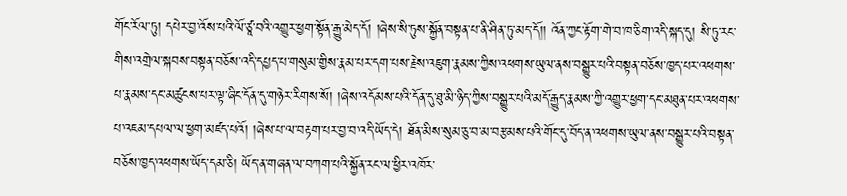གོང་རོལ་ཏུ། དཔེར་བྱ་འོས་པའི་ལོ་ཙཱ་བའི་འགྱུར་ཕྱག་སྟོན་རྒྱུ་མེད་དོ། །ཞེས་སི་ཏུས་སྐྱོན་བསྟན་པ་ནི་ཤིན་ཏུ་མད་དོ།། འོན་ཀྱང་རྟོག་གེ་བ་ཁ་ཅིག་འདི་སྐད་དུ། སི་ཏུ་རང་གིས་འགྲེལ་སྐབས་བསྟན་བཅོས་འདི་དཔྱད་པ་གསུམ་གྱིས་རྣམ་པར་དག་པས་རྗེས་འཇུག་རྣམས་ཀྱིས་འཕགས་ཡུལ་ནས་བསྒྱུར་པའི་བསྟན་བཅོས་ཁྱད་པར་འཕགས་པ་རྣམས་དང་མཚུངས་པར་ལྟ་ཞིང་དོན་དུ་གཉེར་རིགས་སོ། །ཞེས་འདོམས་པའི་དོན་དུ་ཐུ་མི་ཉིད་ཀྱིས་བསྒྱུར་པའི་མདོ་རྒྱུད་རྣམས་ཀྱི་འགྱུར་ཕྱག་དང་མཐུན་པར་འཕགས་པ་འཇམ་དཔལ་ལ་ཕྱག་མཛད་པའོ། །ཞེས་པ་ལ་བརྟག་པར་བྱ་བ་འདི་ཡོད་དེ། ཐོན་མིས་སུམ་ཅུ་བ་མ་བརྩམས་པའི་གོང་དུ་བོད་ན་འཕགས་ཡུལ་ནས་བསྒྱུར་པའི་བསྟན་བཅོས་ཁྱད་འཕགས་ཡོད་དམ་ཅི། ཡོད་ན་གཞན་ལ་བཀག་པའི་སྐྱོན་རང་ལ་ཕྱིར་འཁོར་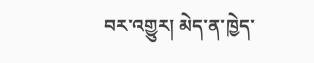བར་འགྱུར། མེད་ན་ཁྱེད་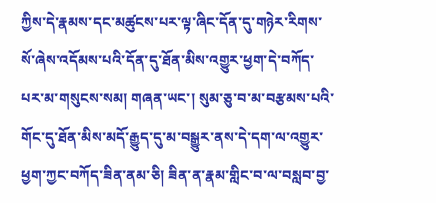ཀྱིས་དེ་རྣམས་དང་མཚུངས་པར་ལྟ་ཞིང་དོན་དུ་གཉེར་རིགས་སོ་ཞེས་འདོམས་པའི་དོན་དུ་ཐོན་མིས་འགྱུར་ཕྱག་དེ་བཀོད་པར་མ་གསུངས་སམ། གཞན་ཡང་། སུམ་ཅུ་བ་མ་བརྩམས་པའི་གོང་དུ་ཐོན་མིས་མདོ་རྒྱུད་དུ་མ་བསྒྱུར་ནས་དེ་དག་ལ་འགྱུར་ཕྱག་ཀྱང་བཀོད་ཟིན་ནམ་ཅི། ཟིན་ན་རྣམ་གླིང་བ་ལ་བསླབ་བྱ་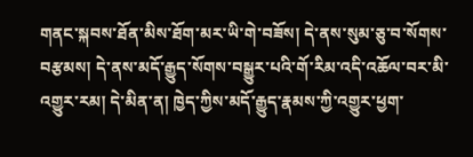གནང་སྐབས་ཐོན་མིས་ཐོག་མར་ཡི་གེ་བཟོས། དེ་ནས་སུམ་ཅུ་བ་སོགས་བརྩམས། དེ་ནས་མདོ་རྒྱུད་སོགས་བསྒྱུར་པའི་གོ་རིམ་འདི་འཆོལ་བར་མི་འགྱུར་རམ། དེ་མིན་ན། ཁྱེད་ཀྱིས་མདོ་རྒྱུད་རྣམས་ཀྱི་འགྱུར་ཕྱག་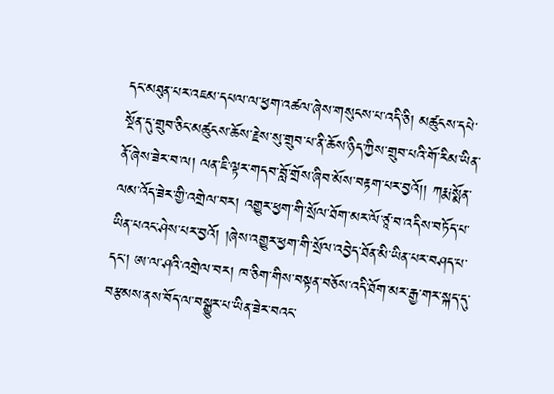དང་མཐུན་པར་འཇམ་དཔལ་ལ་ཕྱག་འཚལ་ཞེས་གསུངས་པ་འདི་ཅི། མཚུངས་དཔེ་སྔོན་དུ་གྲུབ་ཅིང་མཚུངས་ཆོས་རྗེས་སུ་གྲུབ་པ་ནི་ཆོས་ཉིད་ཀྱིས་གྲུབ་པའི་གོ་རིམ་ཡིན་ནོ་ཞེས་ཟེར་བ་ལ། ལན་ཇི་ལྟར་གདབ་བློ་གྲོས་ཞིབ་མོས་བརྟག་པར་བྱའོ།། ཀརྨ་སྨོན་ལམ་འོད་ཟེར་གྱི་འགྲེལ་བར། འགྱུར་ཕྱག་གི་སྲོལ་ཐོག་མར་ལོ་ཙཱ་བ་འདིས་བཏོད་པ་ཡིན་པའང་ཤེས་པར་བྱའོ། །ཞེས་འགྱུར་ཕྱག་གི་སྲོལ་འབྱེད་ཐོན་མི་ཡིན་པར་བཤད་པ་དང་། ཨ་ལ་ཤའི་འགྲེལ་བར། ཁ་ཅིག་གིས་བསྟན་བཅོས་འདི་ཐོག་མར་རྒྱ་གར་སྐད་དུ་བརྩམས་ནས་བོད་ལ་བསྒྱུར་པ་ཡིན་ཟེར་བའང་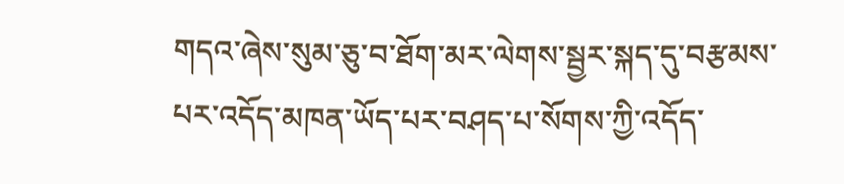གདའ་ཞེས་སུམ་ཅུ་བ་ཐོག་མར་ལེགས་སྦྱར་སྐད་དུ་བརྩམས་པར་འདོད་མཁན་ཡོད་པར་བཤད་པ་སོགས་ཀྱི་འདོད་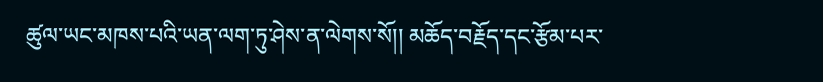ཚུལ་ཡང་མཁས་པའི་ཡན་ལག་ཏུ་ཤེས་ན་ལེགས་སོ།། མཆོད་བརྗོད་དང་རྩོམ་པར་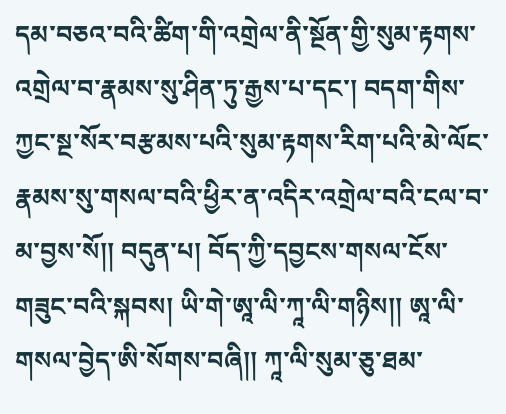དམ་བཅའ་བའི་ཚིག་གི་འགྲེལ་ནི་སྔོན་གྱི་སུམ་རྟགས་འགྲེལ་བ་རྣམས་སུ་ཤིན་ཏུ་རྒྱས་པ་དང་། བདག་གིས་ཀྱང་སྔ་སོར་བརྩམས་པའི་སུམ་རྟགས་རིག་པའི་མེ་ལོང་རྣམས་སུ་གསལ་བའི་ཕྱིར་ན་འདིར་འགྲེལ་བའི་ངལ་བ་མ་བྱས་སོ།། བདུན་པ། བོད་ཀྱི་དབྱངས་གསལ་ངོས་གཟུང་བའི་སྐབས། ཡི་གེ་ཨཱ་ལི་ཀཱ་ལི་གཉིས།། ཨཱ་ལི་གསལ་བྱེད་ཨི་སོགས་བཞི།། ཀཱ་ལི་སུམ་ཅུ་ཐམ་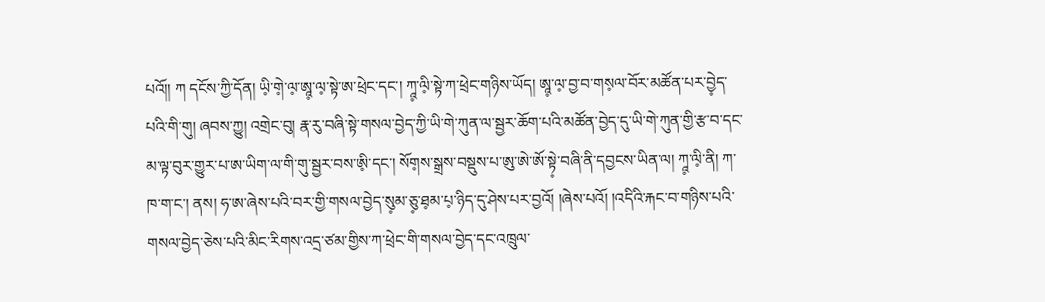པའོ།། ཀ དངོས་ཀྱི་དོན། ཡི༷་གེ༷་ལ༷་ཨཱ༷་ལ༷་སྟེ་ཨ་ཕྲེང་དང་། ཀཱ༷་ལི༷་སྟེ་ཀ་ཕྲེང་གཉིས་ཡོད། ཨཱ༷་ལ༷་བྱ་བ་གས༷ལ་བོར་མཚོན་པར་བྱེ༷ད་པའི་གི་གུ། ཞབས་ཀྱུ། འགྲེང་བུ། རྣ་རུ་བཞི་སྟེ་གསལ་བྱེད་ཀྱི་ཡི་གེ་ཀུན་ལ་སྦྱར་ཆོག་པའི་མཚོན་བྱེད་དུ་ཡི་གེ་ཀུན་གྱི་རྩ་བ་དང་མ་ལྟ་བུར་གྱུར་པ་ཨ་ཡིག་ལ་གི་གུ་སྦྱར་བས་ཨི༷་དང་། སོག༷ས་སྒྲས་བསྡུས་པ་ཨུ་ཨེ་ཨོ་སྟེ༷་བཞི་ནི་དབྱངས་ཡིན་ལ། ཀཱ༷་ལི༷་ནི། ཀ་ཁ་ག་ང་། ནས། ཧ་ཨ་ཞེས་པའི་བར་གྱི་གསལ་བྱེད་སུ༷མ་ཅུ༷་ཐ༷མ་པ༷་ཉིད་དུ་ཤེས་པར་བྱའོ། །ཞེས་པའོ། །འདིའི་རྐང་བ་གཉིས་པའི་གསལ་བྱེད་ཅེས་པའི་མིང་རིགས་འདྲ་ཙམ་གྱིས་ཀ་ཕྲེང་གི་གསལ་བྱེད་དང་འཁྲུལ་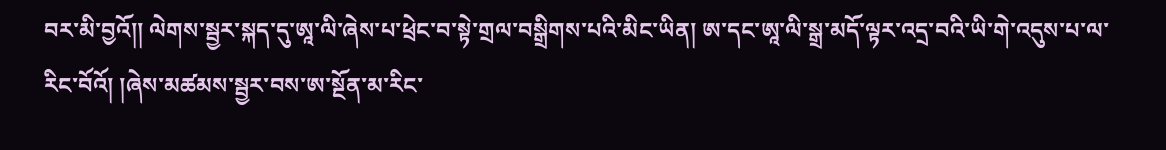བར་མི་བྱའོ།། ལེགས་སྦྱར་སྐད་དུ་ཨཱ་ལི་ཞེས་པ་ཕྲེང་བ་སྟེ་གྲལ་བསྒྲིགས་པའི་མིང་ཡིན། ཨ་དང་ཨཱ་ལི་སྒྲ་མདོ་ལྟར་འདྲ་བའི་ཡི་གེ་འདུས་པ་ལ་རིང་བོའོ། །ཞེས་མཚམས་སྦྱར་བས་ཨ་སྔོན་མ་རིང་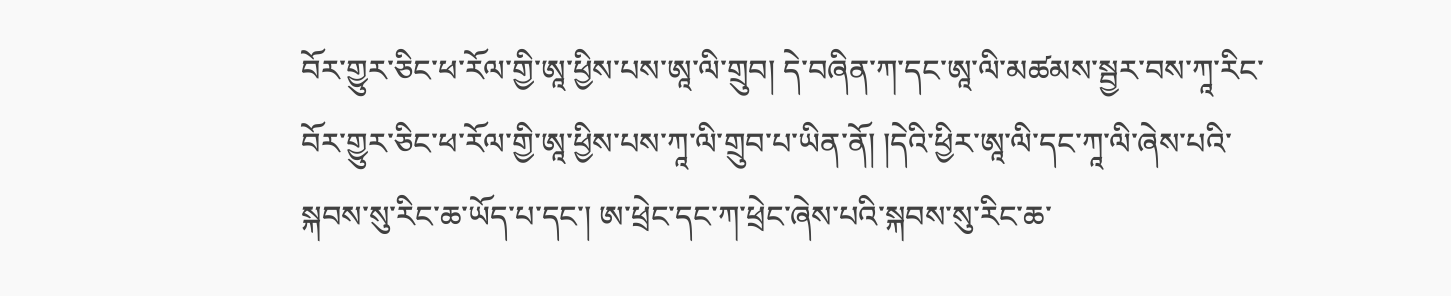བོར་གྱུར་ཅིང་ཕ་རོལ་གྱི་ཨཱ་ཕྱིས་པས་ཨཱ་ལི་གྲུབ། དེ་བཞིན་ཀ་དང་ཨཱ་ལི་མཚམས་སྦྱར་བས་ཀཱ་རིང་བོར་གྱུར་ཅིང་ཕ་རོལ་གྱི་ཨཱ་ཕྱིས་པས་ཀཱ་ལི་གྲུབ་པ་ཡིན་ནོ། །དེའི་ཕྱིར་ཨཱ་ལི་དང་ཀཱ་ལི་ཞེས་པའི་སྐབས་སུ་རིང་ཆ་ཡོད་པ་དང་། ཨ་ཕྲེང་དང་ཀ་ཕྲེང་ཞེས་པའི་སྐབས་སུ་རིང་ཆ་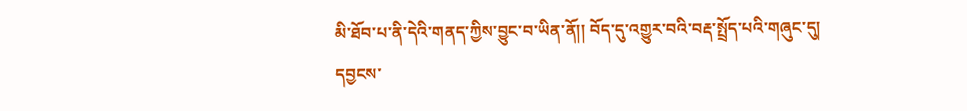མི་ཐོབ་པ་ནི་དེའི་གནད་ཀྱིས་བྱུང་བ་ཡིན་ནོ།། བོད་དུ་འགྱུར་བའི་བརྡ་སྤྲོད་པའི་གཞུང་དུ། དབྱངས་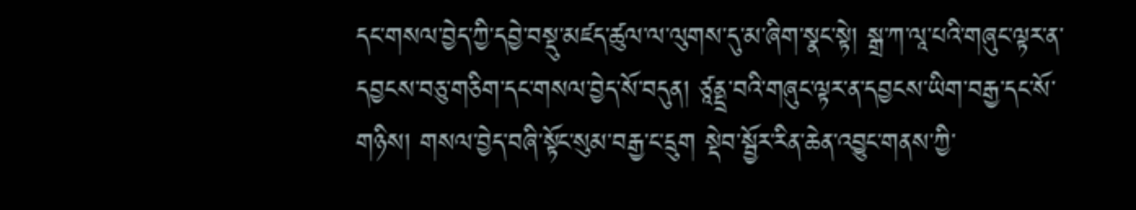དང་གསལ་བྱེད་ཀྱི་དབྱེ་བསྡུ་མཛད་ཚུལ་ལ་ལུགས་དུ་མ་ཞིག་སྣང་སྟེ། སྒྲ་ཀ་ལཱ་པའི་གཞུང་ལྟར་ན་དབྱངས་བཅུ་གཅིག་དང་གསལ་བྱེད་སོ་བདུན། ཙཱནྡྲ་བའི་གཞུང་ལྟར་ན་དབྱངས་ཡིག་བརྒྱ་དང་སོ་གཉིས། གསལ་བྱེད་བཞི་སྟོང་སུམ་བརྒྱ་ང་དྲུག སྡེབ་སྦྱོར་རིན་ཆེན་འབྱུང་གནས་ཀྱི་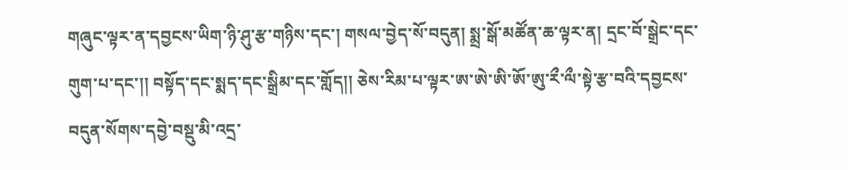གཞུང་ལྟར་ན་དབྱངས་ཡིག་ཉི་ཤུ་རྩ་གཉིས་དང་། གསལ་བྱེད་སོ་བདུན། སྨྲ་སྒོ་མཚོན་ཆ་ལྟར་ན། དྲང་བོ་སྒྲེང་དང་གུག་པ་དང་།། བསྟོད་དང་སྨད་དང་སྒྲིམ་དང་གློད།། ཅེས་རིམ་པ་ལྟར་ཨ་ཨེ་ཨི་ཨོ་ཨུ་རྀ་ལྀ་སྟེ་རྩ་བའི་དབྱངས་བདུན་སོགས་དབྱེ་བསྡུ་མི་འདྲ་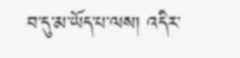བ་དུ་མ་ཡོད་པ་ལས། འདིར་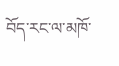བོད་རང་ལ་མཁོ་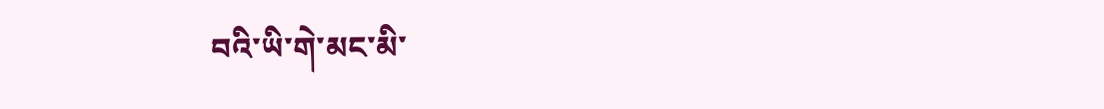བའི་ཡི་གེ་མང་མི་